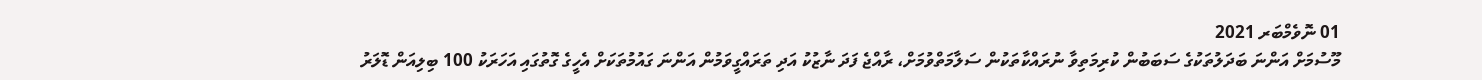01 ނޮވެމްބަރ 2021
މޫސުމަށް އަންނަ ބަދަލުތަކުގެ ސަބަބުން ކުރިމަތިވާ ނުރައްކާތަކުން ސަލާމަތްވުމަށް، ރާއްޖެ ފަދަ ނާޒުކު އަދި ތަރައްގީވަމުން އަންނަ ގައުމުތަކަށް އެހީގެ ގޮތުގައި އަހަރަކު 100 ބިލިއަން ޑޮލަރު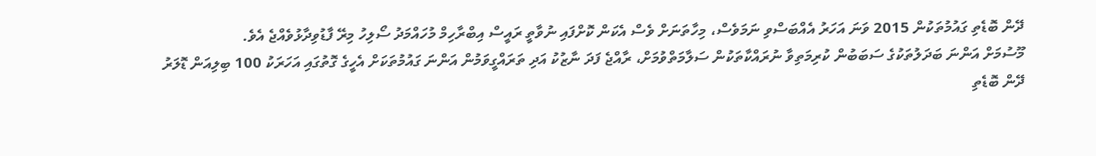ދޭން ބޮޑެތި ގައުމުތަކުން 2015 ވަނަ އަހަރު އެއްބަސްވި ނަމަވެސް، މިހާތަނަށް ވެސް އެކަން ކޮށްފައި ނުވާތީ ރައީސް އިބްރާހިމް މުހައްމަދު ސޯލިހު މިރޭ ފާޑުވިދާޅުވެއްޖެ އެވެ.
މޫސުމަށް އަންނަ ބަދަލުތަކުގެ ސަބަބުން ކުރިމަތިވާ ނުރައްކާތަކުން ސަލާމަތްވުމަށް، ރާއްޖެ ފަދަ ނާޒުކު އަދި ތަރައްގީވަމުން އަންނަ ގައުމުތަކަށް އެހީގެ ގޮތުގައި އަހަރަކު 100 ބިލިއަން ޑޮލަރު ދޭން ބޮޑެތި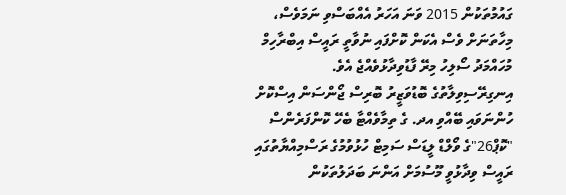ގައުމުތަކުން 2015 ވަނަ އަހަރު އެއްބަސްވި ނަމަވެސް، މިހާތަނަށް ވެސް އެކަން ކޮށްފައި ނުވާތީ ރައީސް އިބްރާހިމް މުހައްމަދު ސޯލިހު މިރޭ ފާޑުވިދާޅުވެއްޖެ އެވެ.
އިނގިރޭސިވިލާތުގެ ބޮޑުވަޒީރު ބޮރިސް ޖޯންސަން އިސްކޮށް ހުންނަވައި ބޭއްވި އދ. ގެ ތިމާވެއްޓާ ބެހޭ ކޮންފަރެންސް "ކޮޕް26"ގެ ވޯލްޑް ލީޑަސް ސަމިޓް ހުޅުވުމުގެ ރަސްމިއްޔާތުގައި ރައީސް ވިދާޅުވީ މޫސުމަށް އަންނަ ބަދަލުތަކުން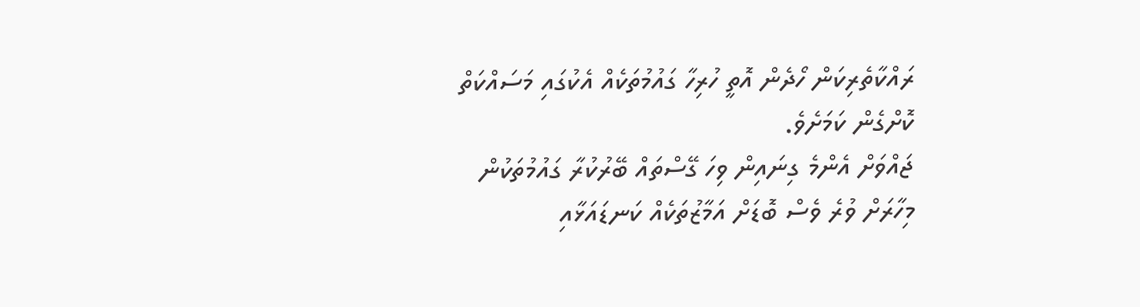ރައްކާތެރިކަން ހޯދެން އޮތީ ހުރިހާ ގައުމުތަކެއް އެކުގައި މަސައްކަތް ކޮށްގެން ކަމަށެވެ.
ޖައްވަށް އެންމެ ގިނައިން ވިހަ ގޭސްތައް ބޭރުކުރާ ގައުމުތަކުން މިހާރަށް ވުރެ ވެސް ބޮޑަށް އަމާޒުތަކެއް ކަނޑައަޅާއި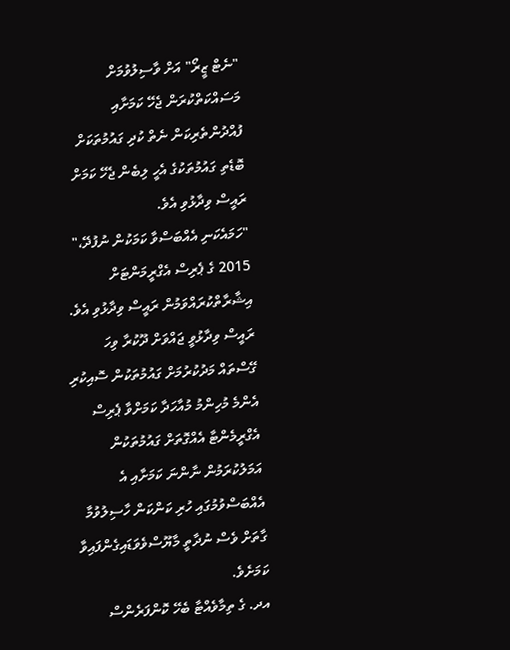"ނެޓް ޒީރޯ" އަށް ވާސިލުވުމަށް މަސައްކަތްކުރަން ޖެހޭ ކަމަށާއި ފުއްދުންތެރިކަން ނެތް ކުދި ގައުމުތަކަށް ބޮޑެތި ގައުމުތަކުގެ އެހީ ލިބެން ޖެހޭ ކަމަށް ރައީސް ވިދާޅުވި އެވެ.
"ހަމައެކަނި އެއްބަސްވާ ކަމަކުން ނުފުދޭ،" 2015 ގެ ޕެރިސް އެގްރީމަންޓަށް އިޝާރާތްކުރައްވަމުން ރައީސް ވިދާޅުވި އެވެ.
ރައީސް ވިދާޅުވީ ޖައްވަށް ދޫކުރާ ވިހަ ގޭސްތައް މަދުކުރުމަށް ގައުމުތަކުން ސޮއިކުރި އެންމެ މުހިންމު މުއާހަދާ ކަމަށްވާ ޕެރިސް އެގްރީމެންޓާ އެއްގޮތަށް ގައުމުތަކުން އަމަލުކުރަމުން ނާންނަ ކަމަށާއި އެ އެއްބަސްވުމުގައި ހުރި ކަންކަން ހާސިލުވުމާ ގާތަށް ވެސް ނުދާތީ މާޔޫސްވެވަޑައިގެންފައިވާ ކަމަށެވެ.
އދ. ގެ ތިމާވެއްޓާ ބެހޭ ކޮންފަރެންސް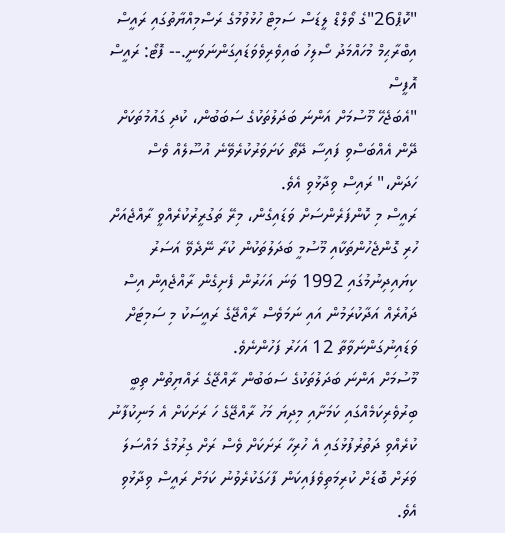"ކޮޕް26"ގެ ވޯލްޑް ލީޑަސް ސަމިޓް ހުޅުވުމުގެ ރަސްމިއްޔާތުގައި ރައީސް އިބްރާޙިމް މުހައްމަދު ސޯލިހު ބައިވެރިވެވަޑައިގަންނަވަނީ.-- ފޮޓޯ: ރައީސް އޮފީސް
"އެބަޖެހޭ މޫސުމަށް އަންނަ ބަދަލުތަކުގެ ސަބަބުން، ކުދި ގައުމުތަކަށް ދޭން އެއްބަސްވި ފައިސާ ދޭތޯ ކަށަވަރުކުރެވޭނެ އުސޫލެއް ވެސް ހަދަން،" ރައިސް ވިދާޅުވި އެވެ.
ރައީސް މި ކޮންފަރެންސަށް ވަޑައިގެން، މިރޭ ތަގުރީރުކުރެއްވީ ރާއްޖެއަށް ހުރި ގޮންޖެހުންތަކާއި މޫސުމީ ބަދަލުތަކުން ކުރާ ނޭދެވޭ އަސަރު ކިޔައިދިނުމުގައި 1992 ވަނަ އަހަރުން ފެށިގެން ރާއްޖެއިން އިސް ދައުރެއް އަދާކުރަމުން އައި ނަމަވެސް ރާއްޖޭގެ ރައީސަކު މި ސަމިޓަށް ވަޑައިނުގަންނަވާތާ 12 އަހަރު ފަހުންނެވެ.
މޫސުމަށް އަންނަ ބަދަލުތަކުގެ ސަބަބުން ރާއްޖޭގެ ރައްޔިތުން ތިބީ ބިރުވެރިކަމެއްގައި ކަމަށާއި މިދިޔަ މަހު ރާއްޖޭގެ ހަ ރަށަކަށް އެ މަނިކުފާނު ކުރެއްވި ދަތުރުފުޅުގައި އެ ހުރިހާ ރަށަކަށް ވެސް ރަށް ގިރުމުގެ މައްސަލަ ވަރަށް ބޮޑަށް ކުރިމަތިވެފައިކަން ފާހަގަކުރެވުނު ކަމަށް ރައީސް ވިދާޅުވި އެވެ.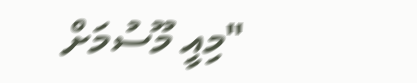"މިއީ މޫސުމަށް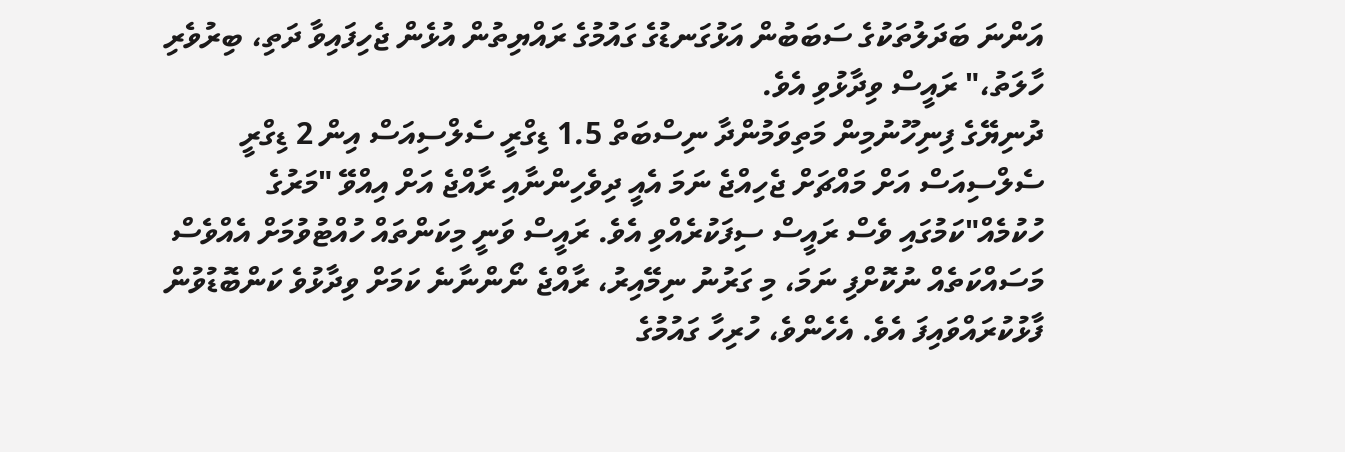އަންނަ ބަދަލުތަކުގެ ސަބަބުން އަޅުގަނޑުގެ ގައުމުގެ ރައްޔިތުން އުޅެން ޖެހިފައިވާ ދަތި، ބިރުވެރި ހާލަތު،" ރައީސް ވިދާޅުވި އެވެ.
ދުނިޔޭގެ ފިނިހޫނުމިން މަތިވަމުންދާ ނިސްބަތް 1.5 ޑިގްރީ ސެލްސިއަސް އިން 2 ޑިގްރީ ސެލްސިއަސް އަށް މައްޗަށް ޖެހިއްޖެ ނަމަ އެއީ ދިވެހިންނާއި ރާއްޖެ އަށް އިއްވޭ "މަރުގެ ހުކުމެއް"ކަމުގައި ވެސް ރައީސް ސިފަކުރެއްވި އެވެ. ރައީސް ވަނީ މިކަންތައް ހުއްޓުވުމަށް އެއްވެސް މަސައްކަތެއް ނުކޮށްފި ނަމަ، މި ގަރުނު ނިމޭއިރު، ރާއްޖެ ނޯންނާނެ ކަމަށް ވިދާޅުވެ ކަންބޮޑުވުން ފާޅުކުރައްވައިފަ އެވެ. އެހެންވެ، ހުރިހާ ގައުމުގެ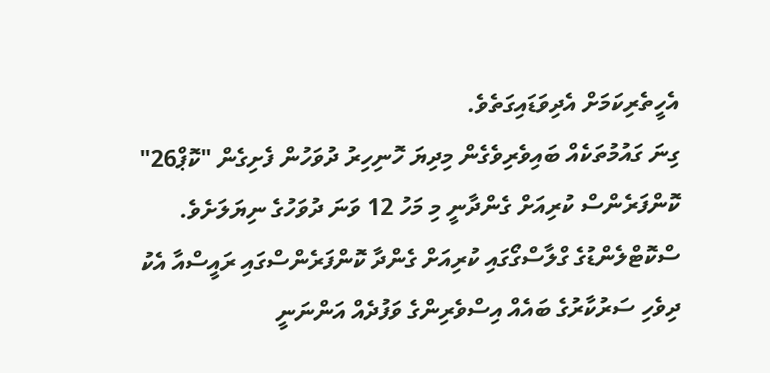އެހީތެރިކަމަށް އެދިވަޑައިގަތެވެ.
ގިނަ ގައުމުތަކެއް ބައިވެރިވެގެން މިދިޔަ ހޮނިހިރު ދުވަހުން ފެށިގެން "ކޮޕް26" ކޮންފަރެންސް ކުރިއަށް ގެންދާނީ މި މަހު 12 ވަނަ ދުވަހުގެ ނިޔަލަށެވެ.
ސްކޮޓްލެންޑުގެ ގްލާސްގޯގައި ކުރިއަށް ގެންދާ ކޮންފަރެންސްގައި ރައީސްއާ އެކު ދިވެހި ސަރުކާރުގެ ބައެއް އިސްވެރިންގެ ވަފުދެއް އަންނަނީ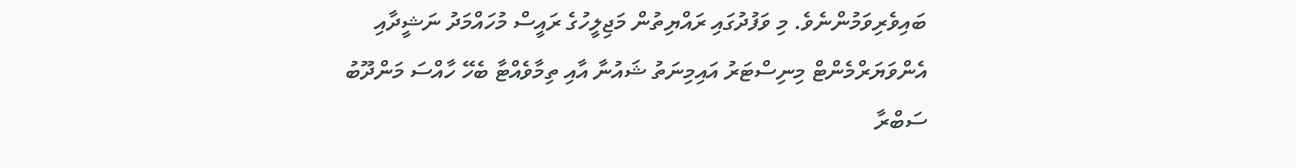ބައިވެރިވަމުންނެވެ. މި ވަފުދުގައި ރައްޔިތުން މަޖިލީހުގެ ރައީސް މުހައްމަދު ނަޝީދާއި އެންވަޔަރްމެންޓް މިނިސްޓަރު އައިމިނަތު ޝައުނާ އާއި ތިމާވެއްޓާ ބެހޭ ހާއްސަ މަންދޫބު ސަބްރާ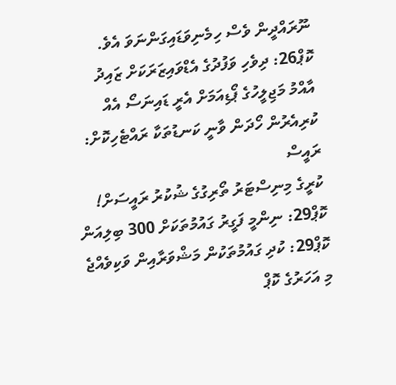ނޫރައްދީން ވެސް ހިމެނިވަޑައިގަންނަވަ އެވެ.
ކޮޕް26: ދިވެހި ވަފުދުގެ އެޑްވައިޒަރަކަށް ޒައިދު
އާއްމު މަޖިލީހުގެ ޕޯޑިއަމަށް އެރީ ޑައިނަސޯ އެއް
ކުރިއެރުން ހޯދަން ވާނީ ކަނޑުތަކާ ރައްޓެހިކޮށް: ރައީސް
ކުރީގެ މިނިސްޓަރު ތޯރިގުގެ ޝުކުރު ރައީސަށް!
ކޮޕް29: ނިންމީ ފަގީރު ގައުމުތަކަށް 300 ބިލިއަން
ކޮޕް29: ކުދި ގައުމުތަކުން މަޝްވަރާއިން ވަކިވެއްޖެ
މި އަހަރުގެ ކޮޕް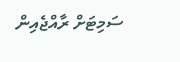ސަމިޓަށް ރާއްޖެއިން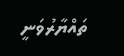ތައްޔާރުވަނީ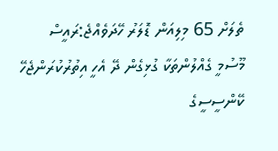ތެލަށް 65 މިލިއަން ޑޮލަރު ހޭދަވެއްޖެ:ރައީސް
މޫސުމީ ގެއްލުންތަކާ ގުޅިގެން ދޭ އެހީ އިތުރުކުރަންޖެހޭ
ކޭންސީސީގެ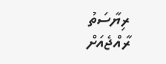ރިޔާސަތު ރާއްޖެއަށް